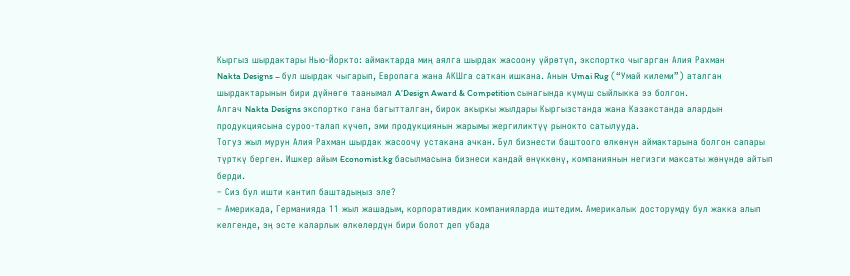Кыргыз шырдактары Нью-Йоркто: аймактарда миң аялга шырдак жасоону үйрөтүп, экспортко чыгарган Алия Рахман
Nakta Designs – бул шырдак чыгарып, Европага жана АКШга саткан ишкана. Анын Umai Rug (“Умай килеми”) аталган шырдактарынын бири дүйнөгө таанымал A’Design Award & Competition сынагында күмүш сыйлыкка ээ болгон.
Алгач Nakta Designs экспортко гана багытталган, бирок акыркы жылдары Кыргызстанда жана Казакстанда алардын продукциясына суроо-талап күчөп, эми продукциянын жарымы жергиликтүү рынокто сатылууда.
Тогуз жыл мурун Алия Рахман шырдак жасоочу устакана ачкан. Бул бизнести баштоого өлкөнүн аймактарына болгон сапары түрткү берген. Ишкер айым Economist.kg басылмасына бизнеси кандай өнүккөнү, компаниянын негизги максаты жөнүндө айтып берди.
– Сиз бул ишти кантип баштадыңыз эле?
– Америкада, Германияда 11 жыл жашадым, корпоративдик компанияларда иштедим. Америкалык досторумду бул жакка алып келгенде, эң эсте каларлык өлкөлөрдүн бири болот деп убада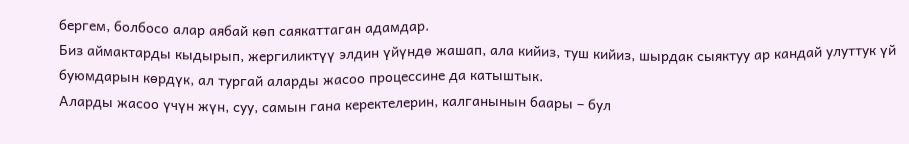бергем, болбосо алар аябай көп саякаттаган адамдар.
Биз аймактарды кыдырып, жергиликтүү элдин үйүндө жашап, ала кийиз, туш кийиз, шырдак сыяктуу ар кандай улуттук үй буюмдарын көрдүк, ал тургай аларды жасоо процессине да катыштык.
Аларды жасоо үчүн жүн, суу, самын гана керектелерин, калганынын баары – бул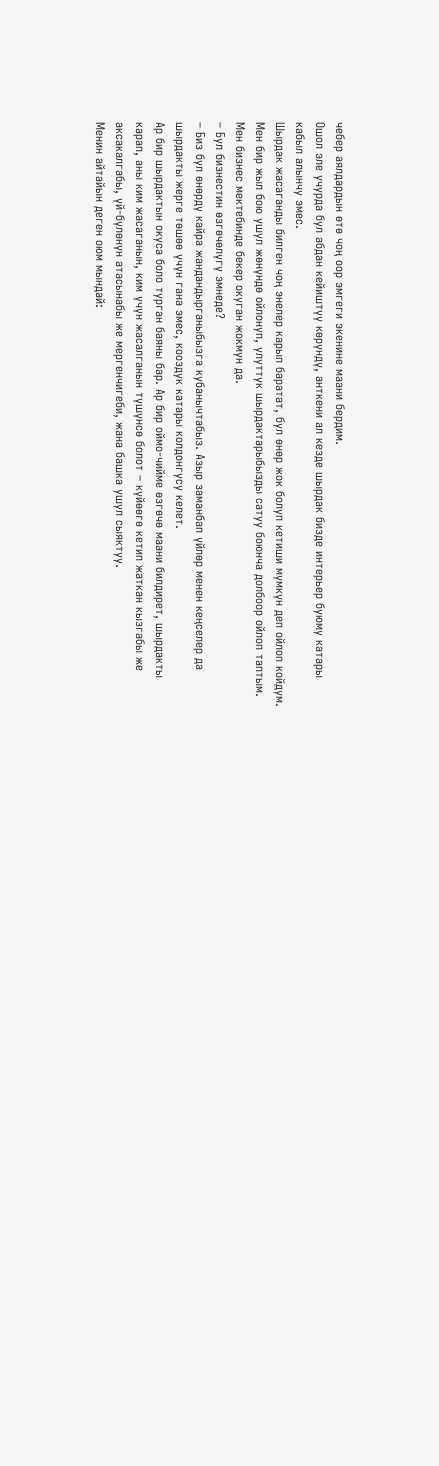чебер аялдардын өтө чоң оор эмгеги экенине маани бердим.
Ошол эле учурда бул абдан кейиштүү көрүндү, анткени ал кезде шырдак бизде интерьер буюму катары кабыл алынчу эмес.
Шырдак жасаганды билген чоң энелер карып баратат, бул өнөр жок болуп кетиши мүмкүн деп ойлоп койдум. Мен бир жыл бою ушул жөнүндө ойлонуп, улуттук шырдактарыбызды сатуу боюнча долбоор ойлоп таптым. Мен бизнес мектебинде бекер окуган жокмун да.
– Бул бизнестин өзгөчөлүгү эмнеде?
– Биз бул өнөрдү кайра жандандырганыбызга кубанычтабыз. Азыр заманбап үйлөр менен кеңселер да шырдакты жерге төшөө үчүн гана эмес, кооздук катары колдонгусу келет.
Ар бир шырдактын окуса боло турган баяны бар. Ар бир оймо-чийме өзгөчө маани билдирет, шырдакты карап, аны ким жасаганын, ким үчүн жасалганын түшүнсө болот – күйөөгө кетип жаткан кызгабы же аксакалгабы, үй-бүлөнүн атасынабы же мергенчигеби, жана башка ушул сыяктуу.
Менин айтайын деген оюм мындай: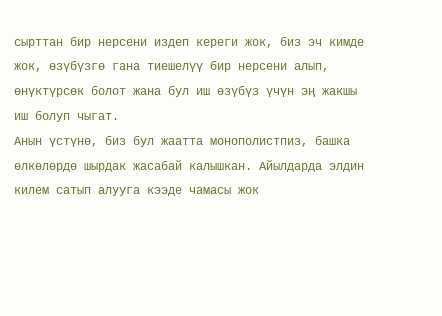сырттан бир нерсени издеп кереги жок, биз эч кимде жок, өзүбүзгө гана тиешелүү бир нерсени алып, өнүктүрсөк болот жана бул иш өзүбүз үчүн эң жакшы иш болуп чыгат.
Анын үстүнө, биз бул жаатта монополистпиз, башка өлкөлөрдө шырдак жасабай калышкан. Айылдарда элдин килем сатып алууга кээде чамасы жок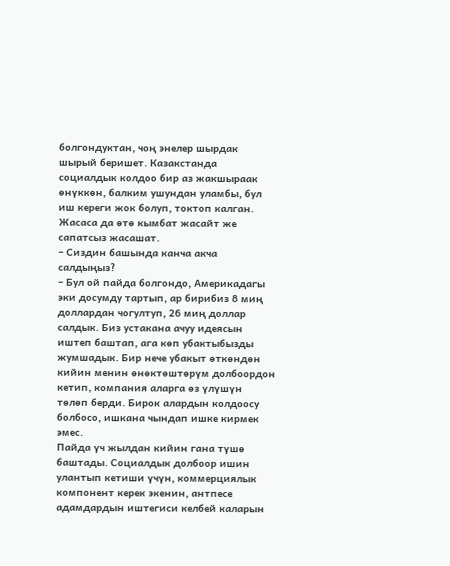болгондуктан, чоң энелер шырдак шырый беришет. Казакстанда социалдык колдоо бир аз жакшыраак өнүккөн, балким ушундан уламбы, бул иш кереги жок болуп, токтоп калган. Жасаса да өтө кымбат жасайт же сапатсыз жасашат.
– Сиздин башында канча акча салдыңыз?
– Бул ой пайда болгондо, Америкадагы эки досумду тартып, ар бирибиз 8 миң доллардан чогултуп, 26 миң доллар салдык. Биз устакана ачуу идеясын иштеп баштап, ага көп убактыбызды жумшадык. Бир нече убакыт өткөндөн кийин менин өнөктөштөрүм долбоордон кетип, компания аларга өз үлүшүн төлөп берди. Бирок алардын колдоосу болбосо, ишкана чындап ишке кирмек эмес.
Пайда үч жылдан кийин гана түшө баштады. Социалдык долбоор ишин улантып кетиши үчүн, коммерциялык компонент керек экенин, антпесе адамдардын иштегиси келбей каларын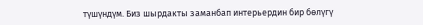түшүндүм. Биз шырдакты заманбап интерьердин бир бөлүгү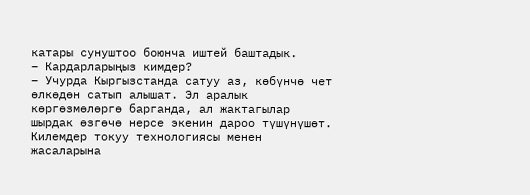катары сунуштоо боюнча иштей баштадык.
– Кардарларыңыз кимдер?
– Учурда Кыргызстанда сатуу аз, көбүнчө чет өлкөдөн сатып алышат. Эл аралык көргөзмөлөргө барганда, ал жактагылар шырдак өзгөчө нерсе экенин дароо түшүнүшөт. Килемдер токуу технологиясы менен жасаларына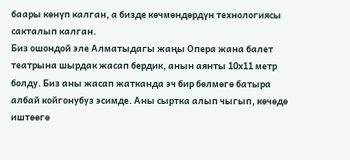баары көнүп калган, а бизде көчмөндөрдүн технологиясы сакталып калган.
Биз ошондой эле Алматыдагы жаңы Опера жана балет театрына шырдак жасап бердик, анын аянты 10х11 метр болду. Биз аны жасап жатканда эч бир бөлмөгө батыра албай койгонубуз эсимде. Аны сыртка алып чыгып, көчөдө иштөөгө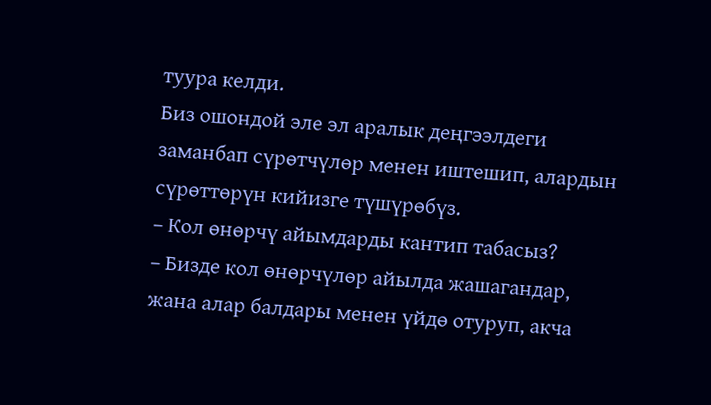туура келди.
Биз ошондой эле эл аралык деңгээлдеги заманбап сүрөтчүлөр менен иштешип, алардын сүрөттөрүн кийизге түшүрөбүз.
– Кол өнөрчү айымдарды кантип табасыз?
– Бизде кол өнөрчүлөр айылда жашагандар, жана алар балдары менен үйдө отуруп, акча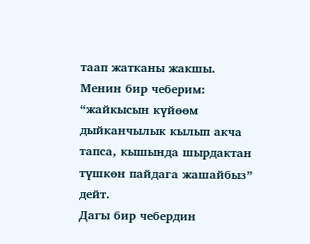таап жатканы жакшы.
Менин бир чеберим: “жайкысын күйөөм дыйканчылык кылып акча тапса, кышында шырдактан түшкөн пайдага жашайбыз” дейт.
Дагы бир чебердин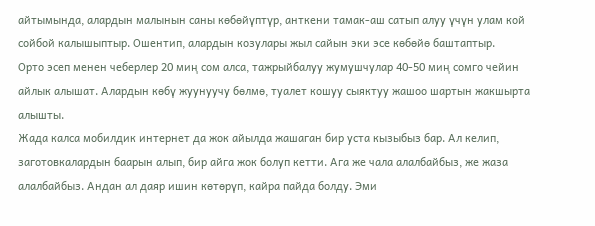айтымында, алардын малынын саны көбөйүптүр, анткени тамак-аш сатып алуу үчүн улам кой сойбой калышыптыр. Ошентип, алардын козулары жыл сайын эки эсе көбөйө баштаптыр.
Орто эсеп менен чеберлер 20 миң сом алса, тажрыйбалуу жумушчулар 40-50 миң сомго чейин айлык алышат. Алардын көбү жуунуучу бөлмө, туалет кошуу сыяктуу жашоо шартын жакшырта алышты.
Жада калса мобилдик интернет да жок айылда жашаган бир уста кызыбыз бар. Ал келип, заготовкалардын баарын алып, бир айга жок болуп кетти. Ага же чала алалбайбыз, же жаза алалбайбыз. Андан ал даяр ишин көтөрүп, кайра пайда болду. Эми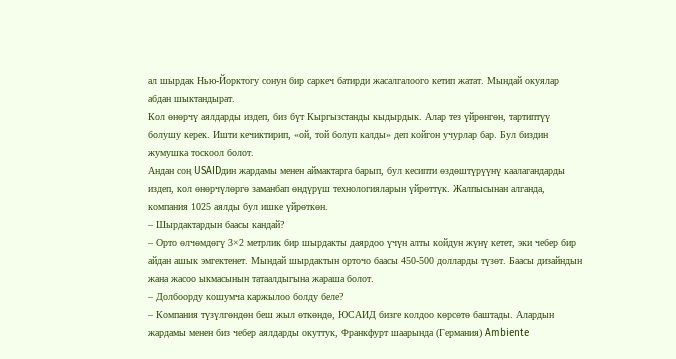ал шырдак Нью-Йорктогу сонун бир саркеч батирди жасалгалоого кетип жатат. Мындай окуялар абдан шыктандырат.
Кол өнөрчү аялдарды издеп, биз бүт Кыргызстанды кыдырдык. Алар тез үйрөнгөн, тартиптүү болушу керек. Ишти кечиктирип, «ой, той болуп калды» деп койгон учурлар бар. Бул биздин жумушка тоскоол болот.
Андан соң USAIDдин жардамы менен аймактарга барып, бул кесипти өздөштүрүүнү каалагандарды издеп, кол өнөрчүлөргө заманбап өндүрүш технологияларын үйрөттүк. Жалпысынан алганда, компания 1025 аялды бул ишке үйрөткөн.
– Шырдактардын баасы кандай?
– Орто өлчөмдөгү 3×2 метрлик бир шырдакты даярдоо үчүн алты койдун жүнү кетет, эки чебер бир айдан ашык эмгектенет. Мындай шырдактын орточо баасы 450-500 долларды түзөт. Баасы дизайндын жана жасоо ыкмасынын татаалдыгына жараша болот.
– Долбоорду кошумча каржылоо болду беле?
– Компания түзүлгөндөн беш жыл өткөндө, ЮСАИД бизге колдоо көрсөтө баштады. Алардын жардамы менен биз чебер аялдарды окуттук, Франкфурт шаарында (Германия) Ambiente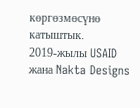көргөзмөсүнө катыштык.
2019-жылы USAID жана Nakta Designs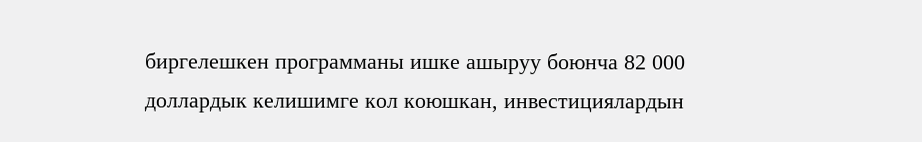биргелешкен программаны ишке ашыруу боюнча 82 000 доллардык келишимге кол коюшкан, инвестициялардын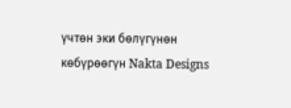үчтөн эки бөлүгүнөн көбүрөөгүн Nakta Designs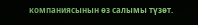компаниясынын өз салымы түзөт.